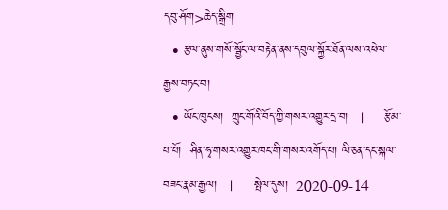དབུ་ཤོག>ཆེད་སྒྲིག
  • རྩལ་ནུས་གསོ་སྦྱོང་ལ་བརྟེན་ནས་དབུལ་སྐྱོར་ཐོན་ལས་འཕེལ་རྒྱས་བཏང་བ།
  • ཡོང་ཁུངས།  ཀྲུང་གོའི་བོད་ཀྱི་གསར་འགྱུར་དྲ་བ།   |     རྩོམ་པ་པོ།  ཤིན་ཧྭ་གསར་འགྱུར་ཁང་གི་གསར་འགོད་པ། ལི་ཅན་དང་སྐལ་བཟང་རྣམ་རྒྱལ།   |     སྤེལ་དུས།  2020-09-14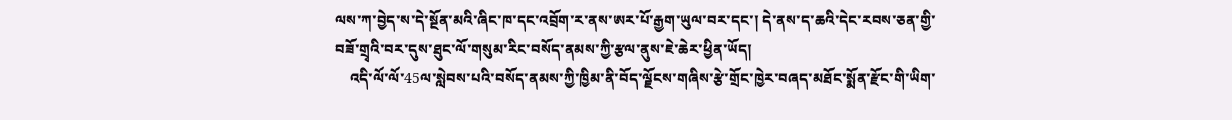ལས་ཀ་བྱེད་ས་དེ་སྔོན་མའི་ཞིང་ཁ་དང་འབྲོག་ར་ནས་ཨར་པོ་རྒྱག་ཡུལ་བར་དང་། དེ་ནས་ད་ཆའི་དེང་རབས་ཅན་གྱི་བཟོ་གྲྭའི་བར་དུས་ཐུང་ལོ་གསུམ་རིང་བསོད་ནམས་ཀྱི་རྩལ་ནུས་ཇེ་ཆེར་ཕྱིན་ཡོད།
    འདི་ལོ་ལོ་45ལ་སླེབས་པའི་བསོད་ནམས་ཀྱི་ཁྱིམ་ནི་བོད་ལྗོངས་གཞིས་རྩེ་གྲོང་ཁྱེར་བཞད་མཐོང་སྨོན་རྫོང་གི་ཡིག་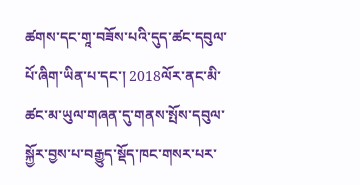ཚགས་དང་གཱ་བཟོས་པའི་དུད་ཚང་དབུལ་པོ་ཞིག་ཡིན་པ་དང་། 2018ལོར་ནང་མི་ཚང་མ་ཡུལ་གཞན་དུ་གནས་སྤོས་དབུལ་སྐྱོར་བྱས་པ་བརྒྱུད་སྡོད་ཁང་གསར་པར་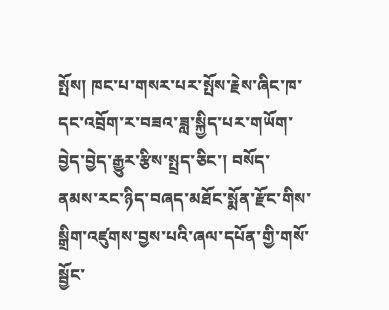སྤོས། ཁང་པ་གསར་པར་སྤོས་རྗེས་ཞིང་ཁ་དང་འབྲོག་ར་བཟའ་ཟླ་སྐྱིད་པར་གཡོག་བྱེད་བྱེད་རྒྱུར་རྩིས་སྤྲད་ཅིང་། བསོད་ནམས་རང་ཉིད་བཞད་མཐོང་སྨོན་རྫོང་གིས་སྒྲིག་འཛུགས་བྱས་པའི་ཞལ་དཔོན་གྱི་གསོ་སྦྱོང་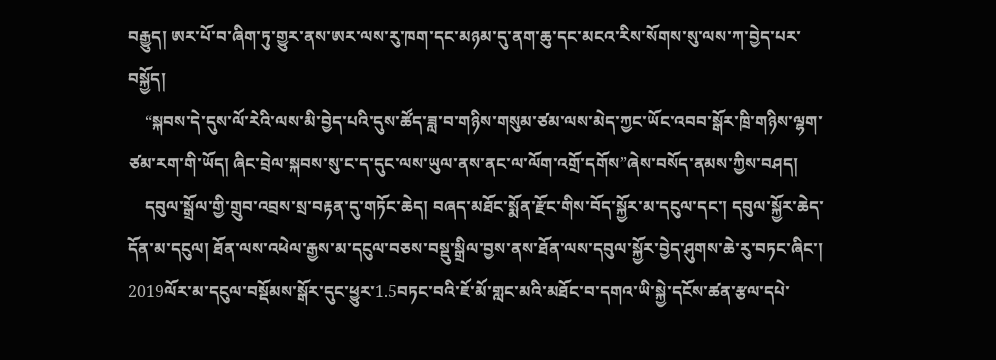བརྒྱུད། ཨར་པོ་བ་ཞིག་ཏུ་གྱུར་ནས་ཨར་ལས་རུ་ཁག་དང་མཉམ་དུ་ནག་ཆུ་དང་མངའ་རིས་སོགས་སུ་ལས་ཀ་བྱེད་པར་བསྐྱོད།
    “སྐབས་དེ་དུས་ལོ་རེའི་ལས་མི་བྱེད་པའི་དུས་ཚོད་ཟླ་བ་གཉིས་གསུམ་ཙམ་ལས་མེད་ཀྱང་ཡོང་འབབ་སྒོར་ཁྲི་གཉིས་ལྷག་ཙམ་རག་གི་ཡོད། ཞིང་བྲེལ་སྐབས་སུ་ང་ད་དུང་ལས་ཡུལ་ནས་ནང་ལ་ལོག་འགྲོ་དགོས”ཞེས་བསོད་ནམས་ཀྱིས་བཤད།
    དབུལ་སྒྲོལ་གྱི་གྲུབ་འབྲས་སྲ་བརྟན་དུ་གཏོང་ཆེད། བཞད་མཐོང་སྨོན་རྫོང་གིས་བོད་སྐྱོར་མ་དངུལ་དང་། དབུལ་སྐྱོར་ཆེད་དོན་མ་དངུལ། ཐོན་ལས་འཕེལ་རྒྱས་མ་དངུལ་བཅས་བསྡུ་སྒྲིལ་བྱས་ནས་ཐོན་ལས་དབུལ་སྐྱོར་བྱེད་ཤུགས་ཆེ་རུ་བཏང་ཞིང་། 2019ལོར་མ་དངུལ་བསྡོམས་སྒོར་དུང་ཕྱུར་1.5བཏང་བའི་ཇོ་མོ་གླང་མའི་མཐོང་བ་དགའ་ཡི་སྐྱེ་དངོས་ཚན་རྩལ་དཔེ་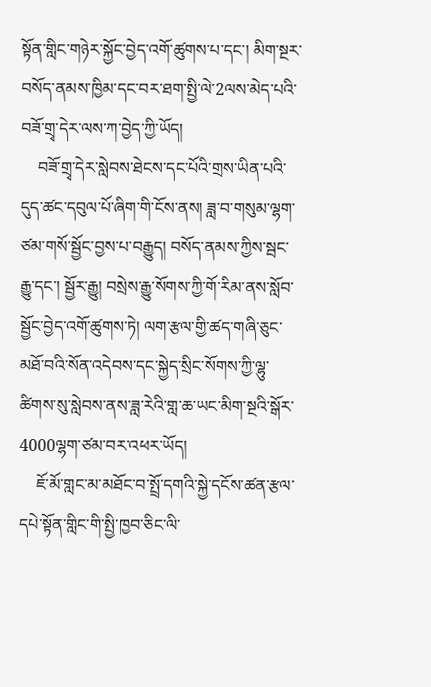སྟོན་གླིང་གཉེར་སྐྱོང་བྱེད་འགོ་ཚུགས་པ་དང་། མིག་སྔར་བསོད་ནམས་ཁྱིམ་དང་བར་ཐག་སྤྱི་ལེ་2ལས་མེད་པའི་བཟོ་གྲྭ་དེར་ལས་ཀ་བྱེད་ཀྱི་ཡོད།
    བཟོ་གྲྭ་དེར་སླེབས་ཐེངས་དང་པོའི་གྲས་ཡིན་པའི་དུད་ཚང་དབུལ་པོ་ཞིག་གི་ངོས་ནས། ཟླ་བ་གསུམ་ལྷག་ཙམ་གསོ་སྦྱོང་བྱས་པ་བརྒྱུད། བསོད་ནམས་ཀྱིས་སྦང་རྒྱུ་དང་། སྦྱོར་རྒྱུ། བསྲེས་རྒྱུ་སོགས་ཀྱི་གོ་རིམ་ནས་སློབ་སྦྱོང་བྱེད་འགོ་ཚུགས་ཏེ། ལག་རྩལ་གྱི་ཚད་གཞི་ཅུང་མཐོ་བའི་སོན་འདེབས་དང་སྐྱེད་སྲིང་སོགས་ཀྱི་ལྷུ་ཚིགས་སུ་སླེབས་ནས་ཟླ་རེའི་གླ་ཆ་ཡང་མིག་སྔའི་སྒོར་4000ལྷག་ཙམ་བར་འཕར་ཡོད།
    ཇོ་མོ་གླང་མ་མཐོང་བ་སྤྲོ་དགའི་སྐྱེ་དངོས་ཚན་རྩལ་དཔེ་སྟོན་གླིང་གི་སྤྱི་ཁྱབ་ཅིང་ལི་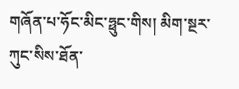གཞོན་པ་ཧོང་མིང་ཧྥུང་གིས། མིག་སྔར་ཀུང་སིས་ཐོན་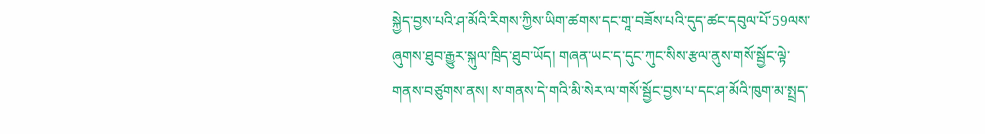སྐྱེད་བྱས་པའི་ཤ་མོའི་རིགས་ཀྱིས་ཡིག་ཚགས་དང་གཱ་བཟོས་པའི་དུད་ཚང་དབུལ་པོ་59ལས་ཞུགས་ཐུབ་རྒྱུར་སྐུལ་ཁྲིད་ཐུབ་ཡོད། གཞན་ཡང་ད་དུང་ཀུང་སིས་རྩལ་ནུས་གསོ་སྦྱོང་ལྟེ་གནས་བཙུགས་ནས། ས་གནས་དེ་གའི་མི་སེར་ལ་གསོ་སྦྱོང་བྱས་པ་དང་ཤ་མོའི་ཁུག་མ་སྤྲད་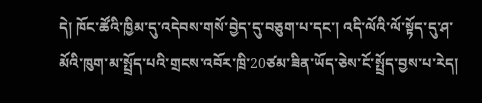དེ། ཁོང་ཚོའི་ཁྱིམ་དུ་འདེབས་གསོ་བྱེད་དུ་བཅུག་པ་དང་། འདི་ལོའི་ལོ་སྟོད་དུ་ཤ་མོའི་ཁུག་མ་སྤྲོད་པའི་གྲངས་འབོར་ཁྲི་20ཙམ་ཟིན་ཡོད་ཅེས་ངོ་སྤྲོད་བྱས་པ་རེད།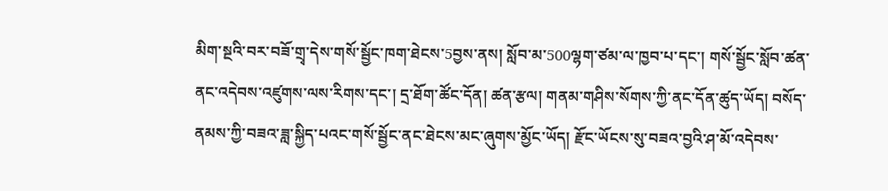མིག་སྔའི་བར་བཟོ་གྲྭ་དེས་གསོ་སྦྱོང་ཁག་ཐེངས་5བྱས་ནས། སློབ་མ་500ལྷག་ཙམ་ལ་ཁྱབ་པ་དང་། གསོ་སྦྱོང་སློབ་ཚན་ནང་འདེབས་འཛུགས་ལས་རིགས་དང་། དྲ་ཐོག་ཚོང་དོན། ཚན་རྩལ། གནམ་གཤིས་སོགས་ཀྱི་ནང་དོན་ཚུད་ཡོད། བསོད་ནམས་ཀྱི་བཟའ་ཟླ་སྐྱིད་པའང་གསོ་སྦྱོང་ནང་ཐེངས་མང་ཞུགས་མྱོང་ཡོད། རྫོང་ཡོངས་སུ་བཟའ་བྱའི་ཤ་མོ་འདེབས་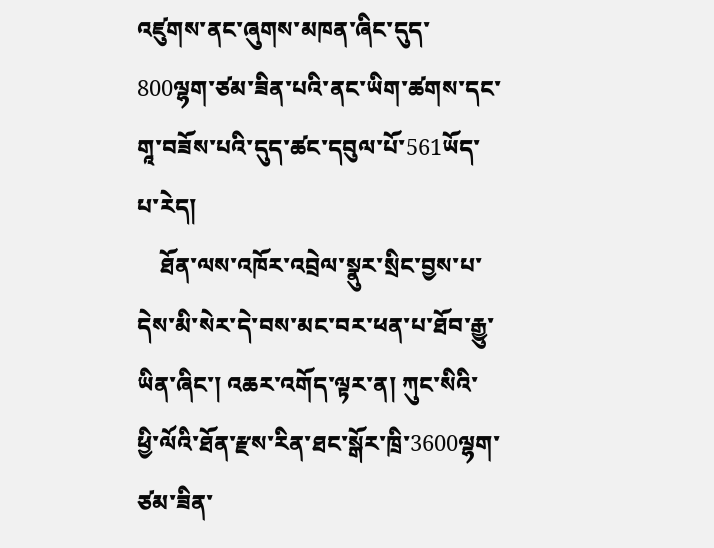འཛུགས་ནང་ཞུགས་མཁན་ཞིང་དུད་800ལྷག་ཙམ་ཟིན་པའི་ནང་ཡིག་ཚགས་དང་གཱ་བཟོས་པའི་དུད་ཚང་དབུལ་པོ་561ཡོད་པ་རེད།
    ཐོན་ལས་འཁོར་འབྲེལ་སྣུར་སྲིང་བྱས་པ་དེས་མི་སེར་དེ་བས་མང་བར་ཕན་པ་ཐོབ་རྒྱུ་ཡིན་ཞིང་། འཆར་འགོད་ལྟར་ན། ཀུང་སིའི་ཕྱི་ལོའི་ཐོན་རྫས་རིན་ཐང་སྒོར་ཁྲི་3600ལྷག་ཙམ་ཟིན་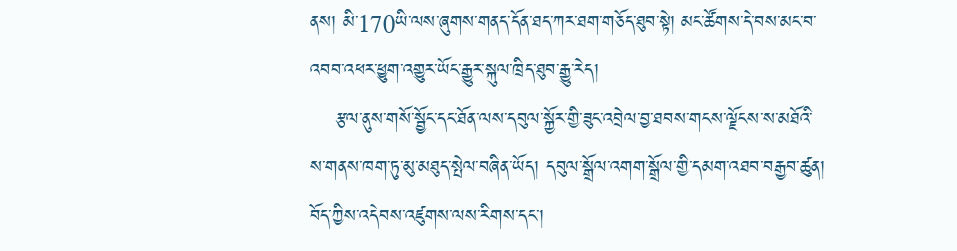ནས། མི་170ཡི་ལས་ཞུགས་གནད་དོན་ཐད་ཀར་ཐག་གཅོད་ཐུབ་སྟེ། མང་ཚོགས་དེ་བས་མང་བ་འབབ་འཕར་ཕྱུག་འགྱུར་ཡོང་རྒྱུར་སྐུལ་ཁྲིད་ཐུབ་རྒྱུ་རེད།
    རྩལ་ནུས་གསོ་སྦྱོང་དང་ཐོན་ལས་དབུལ་སྐྱོར་གྱི་ཟུང་འབྲེལ་བྱ་ཐབས་གངས་ལྗོངས་ས་མཐོའི་ས་གནས་ཁག་ཏུ་མུ་མཐུད་སྤེལ་བཞིན་ཡོད། དབུལ་སྒྲོལ་འགག་སྒྲོལ་གྱི་དམག་འཐབ་བརྒྱབ་ཚུན། བོད་ཀྱིས་འདེབས་འཛུགས་ལས་རིགས་དང་།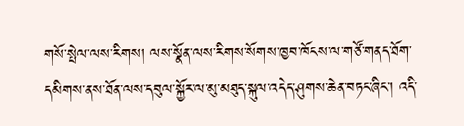གསོ་སྤེལ་ལས་རིགས། ལས་སྣོན་ལས་རིགས་སོགས་ཁྱབ་ཁོངས་ལ་གཙོ་གནད་ཐོག་དམིགས་ནས་ཐོན་ལས་དབུལ་སྐྱོར་ལ་མུ་མཐུད་སྐུལ་འདེད་ཤུགས་ཆེན་བཏང་ཞིང་། འདི་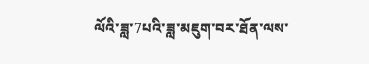ལོའི་ཟླ་7པའི་ཟླ་མཇུག་བར་ཐོན་ལས་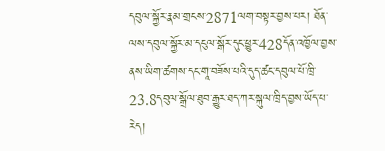དབུལ་སྐྱོར་རྣམ་གྲངས་2871ལག་བསྟར་བྱས་པར། ཐོན་ལས་དབུལ་སྐྱོར་མ་དངུལ་སྒོར་དུང་ཕྱུར་428དོན་འཁྱོལ་བྱས་ནས་ཡིག་ཚགས་དང་གཱ་བཟོས་པའི་དུད་ཚང་དབུལ་པོ་ཁྲི་23.8དབུལ་སྒྲོལ་ཐུབ་རྒྱུར་ཐད་ཀར་སྐུལ་ཁྲིད་བྱས་ཡོད་པ་རེད།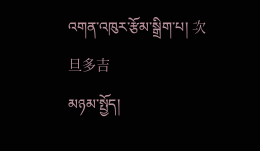འགན་འཁུར་རྩོམ་སྒྲིག་པ། 次旦多吉
མཉམ་སྤྱོད།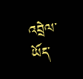འབྲེལ་ཡོད་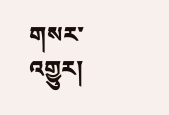གསར་འགྱུར།